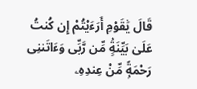قَالَ يَٰقَوْمِ أَرَءَيْتُمْ إِن كُنتُ عَلَىٰ بَيِّنَةٍۢ مِّن رَّبِّى وَءَاتَىٰنِى رَحْمَةًۭ مِّنْ عِندِهِۦ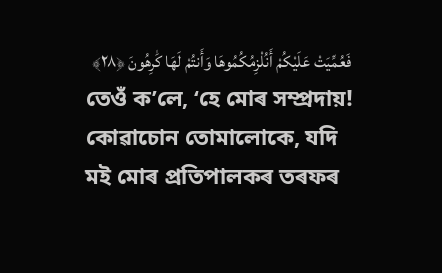فَعُمِّيَتْ عَلَيْكُمْ أَنُلْزِمُكُمُوهَا وَأَنتُمْ لَهَا كَٰرِهُونَ ﴿٢٨﴾
তেওঁ ক’লে, ‘হে মোৰ সম্প্ৰদায়! কোৱাচোন তোমালোকে, যদি মই মোৰ প্ৰতিপালকৰ তৰফৰ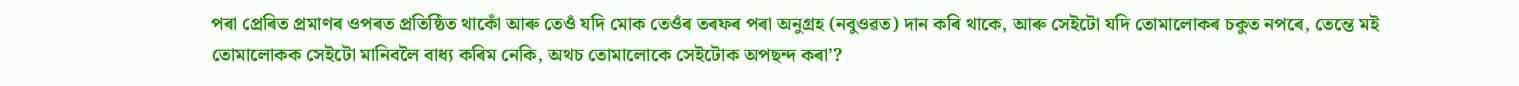পৰা প্ৰেৰিত প্ৰমাণৰ ওপৰত প্ৰতিষ্ঠিত থাকোঁ আৰু তেওঁ যদি মোক তেওঁৰ তৰফৰ পৰা অনুগ্ৰহ (নবুওৱত) দান কৰি থাকে, আৰু সেইটো যদি তোমালোকৰ চকুত নপৰে, তেন্তে মই তোমালোকক সেইটো মানিবলৈ বাধ্য কৰিম নেকি, অথচ তোমালোকে সেইটোক অপছন্দ কৰা’?